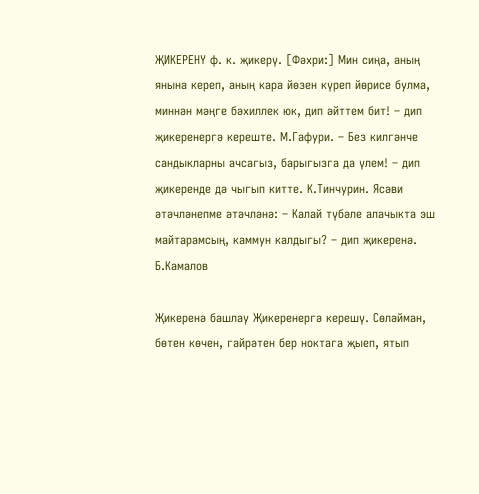ҖИКЕРЕНҮ ф. к. җикерү. [Фәхри:] Мин сиңа, аның янына кереп, аның кара йөзен күреп йөрисе булма, миннән мәңге бәхиллек юк, дип әйттем бит! – дип җикеренергә кереште. М.Гафури. – Без килгәнче сандыкларны ачсагыз, барыгызга да үлем! – дип җикеренде дә чыгып китте. К.Тинчурин. Ясәви әтәчләнепме әтәчләнә: – Калай түбәле алачыкта эш майтарамсың, каммун калдыгы? – дип җикеренә. Б.Камалов

Җикеренә башлау Җикеренергә керешү. Сөләйман, бөтен көчен, гайрәтен бер ноктага җыеп, ятып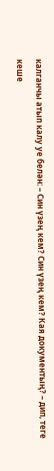калганчы атып калу уе белән: – Син үзең кем? Син үзең кем? Кая документың? – дип, теге кеше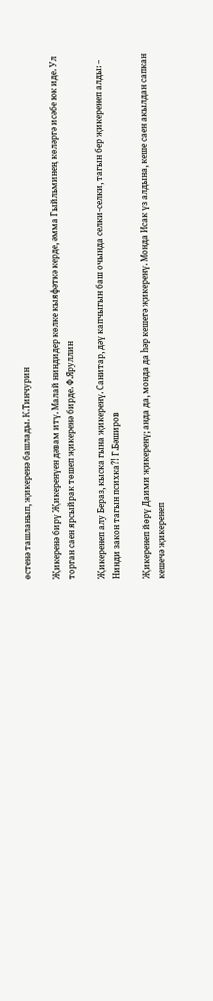өстенә ташланып, җикеренә башлады. К.Тинчурин

Җикеренә бирү Җикеренүен дәвам итү. Малай ниндидер көлке кыяфәткә керде, әмма Гыйльминең көләргә исәбе юк иде. Ул торган саен ярсыйрак төшеп җикеренә бирде. Ф.Яруллин

Җикеренеп алу Бераз, кыска гына җикеренү. Санитар, дәү капчыгын баш очында селки-селки, тагын бер җикеренеп алды: – Нинди закон тагын психка?! Г.Бәширов

Җикеренеп йөрү Даими җикеренү; анда да, монда да һәр кешегә җикеренү. Монда Исак үз алдына, кеше саен акылдан сапкан кешечә җикеренеп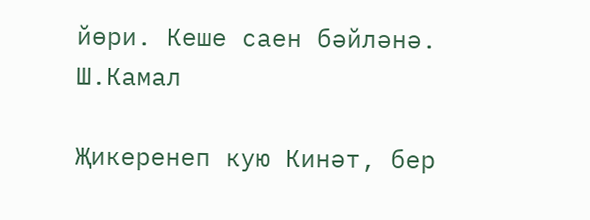йөри. Кеше саен бәйләнә. Ш.Камал

Җикеренеп кую Кинәт, бер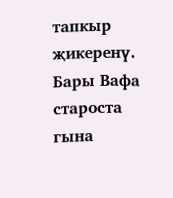тапкыр җикеренү. Бары Вафа староста гына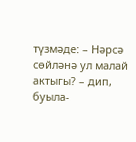түзмәде: – Нәрсә сөйләнә ул малай актыгы? – дип, буыла-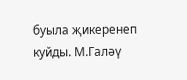буыла җикеренеп куйды. М.Галәү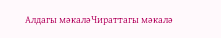Алдагы мәкаләЧираттагы мәкалә